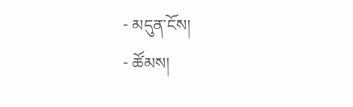- མདུན་ངོས།
- ཚོམས།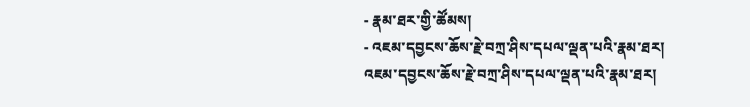- རྣམ་ཐར་གྱི་ཚོམས།
- འཇམ་དབྱངས་ཆོས་རྗེ་བཀྲ་ཤིས་དཔལ་ལྡན་པའི་རྣམ་ཐར།
འཇམ་དབྱངས་ཆོས་རྗེ་བཀྲ་ཤིས་དཔལ་ལྡན་པའི་རྣམ་ཐར།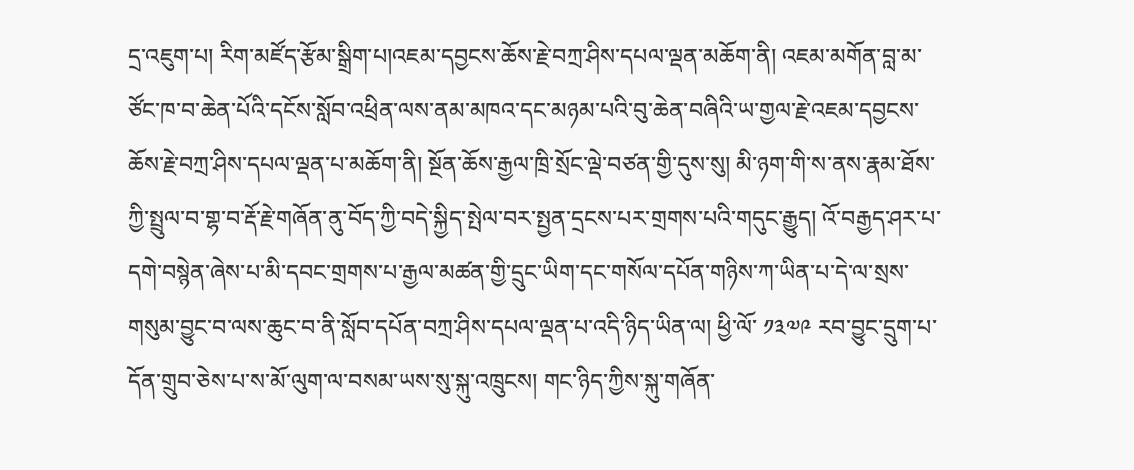དྲ་འཇུག་པ། རིག་མཛོད་རྩོམ་སྒྲིག་པ།འཇམ་དབྱངས་ཆོས་རྗེ་བཀྲ་ཤིས་དཔལ་ལྡན་མཆོག་ནི། འཇམ་མགོན་བླ་མ་ཙོང་ཁ་བ་ཆེན་པོའི་དངོས་སློབ་འཕྲིན་ལས་ནམ་མཁའ་དང་མཉམ་པའི་བུ་ཆེན་བཞིའི་ཡ་གྱལ་རྗེ་འཇམ་དབྱངས་ཆོས་རྗེ་བཀྲ་ཤིས་དཔལ་ལྡན་པ་མཆོག་ནི། སྔོན་ཆོས་རྒྱལ་ཁྲི་སྲོང་ལྡེ་བཙན་གྱི་དུས་སུ། མི་ཉག་གི་ས་ནས་རྣམ་ཐོས་ཀྱི་སྤྲུལ་བ་གྷ་བ་རྡོ་རྗེ་གཞོན་ནུ་བོད་ཀྱི་བདེ་སྐྱིད་སྤེལ་བར་སྤྱན་དྲངས་པར་གྲགས་པའི་གདུང་རྒྱུད། འོ་བརྒྱད་ཤར་པ་དགེ་བསྙེན་ཞེས་པ་མི་དབང་གྲགས་པ་རྒྱལ་མཚན་གྱི་དྲུང་ཡིག་དང་གསོལ་དཔོན་གཉིས་ཀ་ཡིན་པ་དེ་ལ་སྲས་གསུམ་བྱུང་བ་ལས་ཆུང་བ་ནི་སློབ་དཔོན་བཀྲ་ཤིས་དཔལ་ལྡན་པ་འདི་ཉིད་ཡིན་ལ། ཕྱི་ལོ་ ༡༣༧༩ རབ་བྱུང་དྲུག་པ་དོན་གྲུབ་ཅེས་པ་ས་མོ་ལུག་ལ་བསམ་ཡས་སུ་སྐུ་འཁྲུངས། གང་ཉིད་ཀྱིས་སྐུ་གཞོན་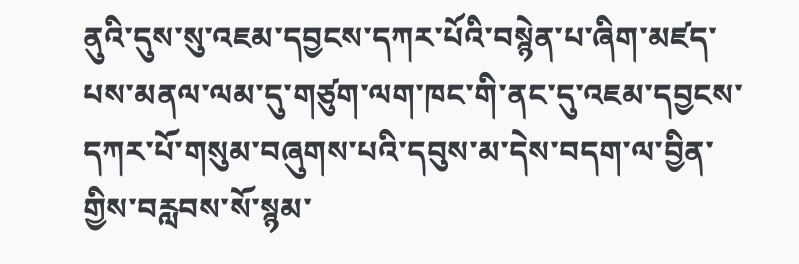ནུའི་དུས་སུ་འཇམ་དབྱངས་དཀར་པོའི་བསྙེན་པ་ཞིག་མཛད་པས་མནལ་ལམ་དུ་གཙུག་ལག་ཁང་གི་ནང་དུ་འཇམ་དབྱངས་དཀར་པོ་གསུམ་བཞུགས་པའི་དབུས་མ་དེས་བདག་ལ་བྱིན་གྱིས་བརླབས་སོ་སྙམ་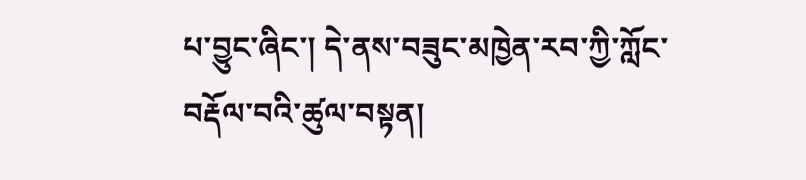པ་བྱུང་ཞིང་། དེ་ནས་བཟུང་མཁྱེན་རབ་ཀྱི་ཀློང་བརྡོལ་བའི་ཚུལ་བསྟན།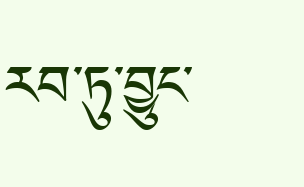རབ་ཏུ་བྱུང་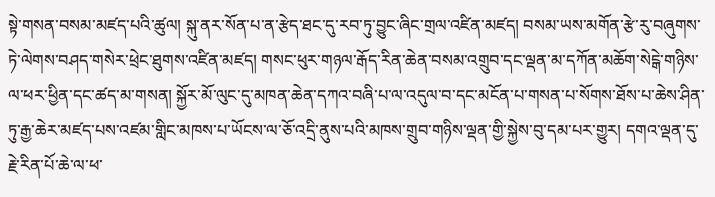སྟེ་གསན་བསམ་མཛད་པའི་ཚུལ། སྐུ་ནར་སོན་པ་ན་རྩེད་ཐང་དུ་རབ་ཏུ་བྱུང་ཞིང་གྲལ་འཛིན་མཛད། བསམ་ཡས་མགོན་རྩེ་རུ་བཞུགས་ཏེ་ལེགས་བཤད་གསེར་ཕྲེང་ཐུགས་འཛིན་མཛད། གསང་ཕུར་གཉལ་རྒོད་རིན་ཆེན་བསམ་འགྲུབ་དང་ལྡན་མ་དཀོན་མཆོག་སེངྒེ་གཉིས་ལ་ཕར་ཕྱིན་དང་ཚད་མ་གསན། སྐྱོར་མོ་ལུང་དུ་མཁན་ཆེན་དཀའ་བཞི་པ་ལ་འདུལ་བ་དང་མངོན་པ་གསན་པ་སོགས་ཐོས་པ་ཆེས་ཤིན་ཏུ་རྒྱ་ཆེར་མཛད་པས་འཛམ་གླིང་མཁས་པ་ཡོངས་ལ་ཅོ་འདྲི་ནུས་པའི་མཁས་གྲུབ་གཉིས་ལྡན་གྱི་སྐྱེས་བུ་དམ་པར་གྱུར། དགའ་ལྡན་དུ་རྗེ་རིན་པོ་ཆེ་ལ་ཕ་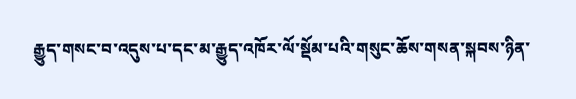རྒྱུད་གསང་བ་འདུས་པ་དང་མ་རྒྱུད་འཁོར་ལོ་སྡོམ་པའི་གསུང་ཆོས་གསན་སྐབས་ཉིན་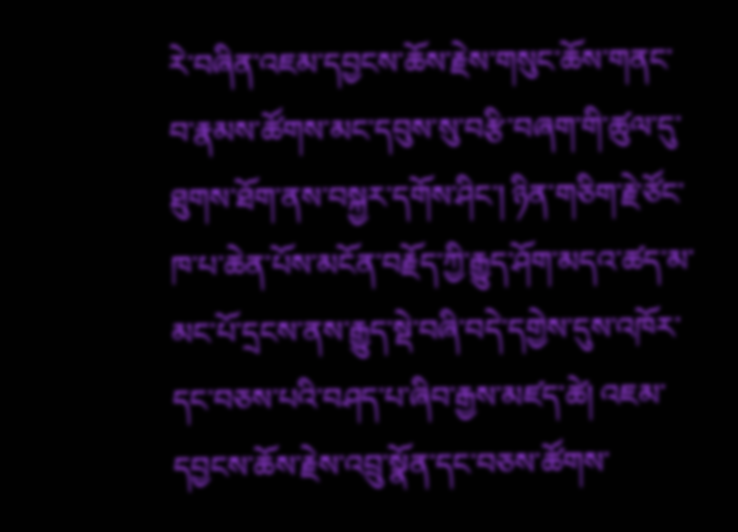རེ་བཞིན་འཇམ་དབྱངས་ཆོས་རྗེས་གསུང་ཆོས་གནང་བ་རྣམས་ཚོགས་མང་དབུས་སུ་བརྩི་བཞག་གི་ཚུལ་དུ་ཐུགས་ཐོག་ནས་བསྐྱར་དགོས་ཤིང་། ཉིན་གཅིག་རྗེ་ཙོང་ཁ་པ་ཆེན་པོས་མངོན་བརྗོད་ཀྱི་རྒྱུད་ཤོག་མདའ་ཚད་མ་མང་པོ་དྲངས་ནས་རྒྱུད་སྡེ་བཞི་བདེ་དགྱེས་དུས་འཁོར་དང་བཅས་པའི་བཤད་པ་ཞིབ་རྒྱས་མཛད་ཚེ། འཇམ་དབྱངས་ཆོས་རྗེས་འབྲུ་སྣོན་དང་བཅས་ཚོགས་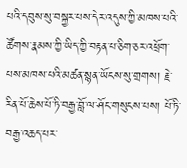པའི་དབུས་སུ་བསྐྱར་པས་དེར་འདུས་ཀྱི་མཁས་པའི་ཚོགས་རྣམས་ཀྱི་ཡིད་ཀྱི་བརྟན་པ་ཅིག་ཅར་འཕྲོག་པས་མཁས་པའི་མཚན་སྙན་ཡོངས་སུ་གྲགས། རྗེ་རིན་པོ་ཆེས་པོ་ཏི་བརྒྱ་བློ་ལ་ཤོང་གསུངས་པས། པོ་ཏི་བརྒྱ་འཆད་པར་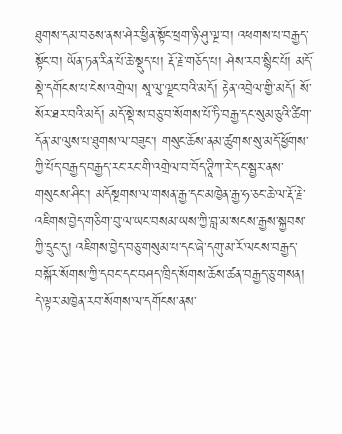ཐུགས་དམ་བཅས་ནས་ཤེར་ཕྱིན་སྟོང་ཕྲག་ཉི་ཤུ་ལྔ་བ། འཕགས་པ་བརྒྱད་སྟོང་བ། ཡོན་ཏན་རིན་པོ་ཆེ་སྡུད་པ། རྡོ་རྗེ་གཅོད་པ། ཤེས་རབ་སྙིང་པོ། མདོ་སྡེ་དགོངས་པ་ངེས་འགྲེལ། སཱ་ལུ་ལྗང་བའི་མདོ། རྟེན་འབྲེལ་གྱི་མདོ། སོ་སོར་ཐར་བའི་མདོ། མདོ་སྡེ་ས་བཅུ་བ་སོགས་པོ་ཏི་བརྒྱ་དང་སུམ་ཅུའི་ཚིག་དོན་མ་ལུས་པ་ཐུགས་ལ་བཟུང་། གསུང་ཆོས་ནམ་ཚུགས་སུ་མདོ་ཕྱོགས་ཀྱི་པོད་བརྒྱད་བརྒྱད་རང་རང་གི་འགྲེལ་བ་བོད་ཊཱིཀ་རེ་དང་སྦྱར་ནས་གསུངས་ཤིང་། མདོསྔགས་ལ་གསན་རྒྱ་དང་མཁྱེན་རྒྱ་ཧ་ཅང་ཆེ་ལ་རྡོ་རྗེ་འཇིགས་བྱེད་གཅིག་བུ་ལ་ཡང་བསམ་ཡས་ཀྱི་བླ་མ་སངས་རྒྱས་སྐྱབས་ཀྱི་དྲུང་དུ། འཇིགས་བྱེད་བཅུ་གསུམ་པ་དང་ཞེ་དགུ་མ་རོ་ལངས་བརྒྱད་བསྐོར་སོགས་ཀྱི་དབང་དང་བཤད་ཁྲིད་སོགས་ཆོས་ཚན་བརྒྱད་ཅུ་གསན། དེ་ལྟར་མཁྱེན་རབ་སོགས་ལ་དགོངས་ནས་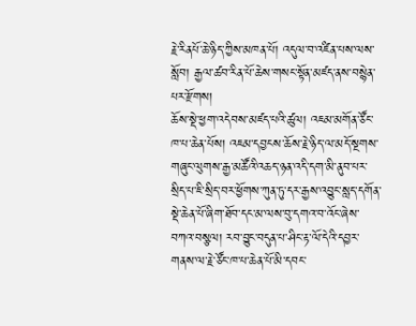རྗེ་རིནཔོ་ཆེ་ཉིད་ཀྱིས་མཁན་པོ། འདུལ་བ་འཛིན་པས་ལས་སློབ། རྒྱལ་ཚབ་རིན་པོ་ཆེས་གསང་སྟོན་མཛད་ནས་བསྙེན་པར་རྫོགས།
ཆོས་སྡེ་ཕྱག་འདེབས་མཛད་པའི་ཚུལ། འཇམ་མགོན་ཙོང་ཁ་པ་ཆེན་པོས། འཇམ་དབྱངས་ཆོས་རྗེ་ཉིད་ལ་མདོ་སྔགས་གཞུང་ལུགས་རྒྱ་མཚོའི་འཆད་ཉན་འདི་དག་མི་ནུབ་པར་སྲིད་པ་ཇི་སྲིད་བར་ཕྱོགས་ཀུན་ཏུ་དར་རྒྱས་འབྱུང་སླད་དགོན་སྡེ་ཆེན་པོ་ཞིག་ཐོབ་དང་མ་ལས་བུ་དགའ་བ་འོང་ཞེས་བཀའ་བསྩལ། རབ་བྱུང་བདུན་པ་ཤིང་རྟ་ལོ་དེའི་དབྱར་གནས་ལ་རྗེ་ཙོང་ཁ་པ་ཆེན་པོ་མི་དབང་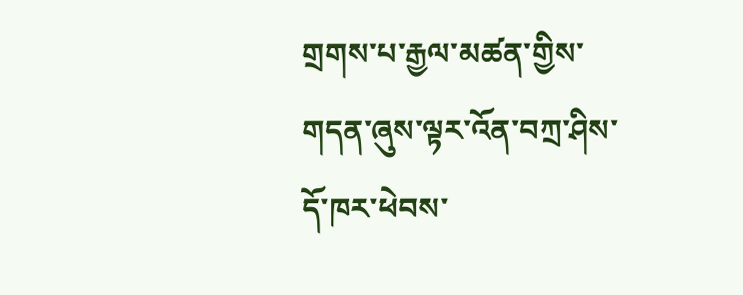གྲགས་པ་རྒྱལ་མཚན་གྱིས་གདན་ཞུས་ལྟར་འོན་བཀྲ་ཤིས་དོ་ཁར་ཕེབས་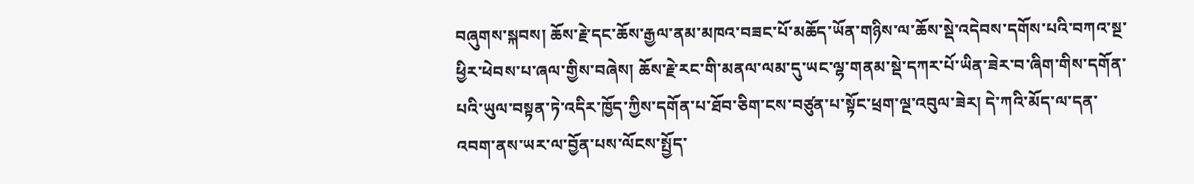བཞུགས་སྐབས། ཆོས་རྗེ་དང་ཆོས་རྒྱལ་ནམ་མཁའ་བཟང་པོ་མཆོད་ཡོན་གཉིས་ལ་ཆོས་སྡེ་འདེབས་དགོས་པའི་བཀའ་སྔ་ཕྱིར་ཕེབས་པ་ཞལ་གྱིས་བཞེས། ཆོས་རྗེ་རང་གི་མནལ་ལམ་དུ་ཡང་ལྷ་གནམ་སྡེ་དཀར་པོ་ཡིན་ཟེར་བ་ཞིག་གིས་དགོན་པའི་ཡུལ་བསྟན་ཏེ་འདིར་ཁྱོད་ཀྱིས་དགོན་པ་ཐོབ་ཅིག་ངས་བཙུན་པ་སྟོང་ཕྲག་ལྔ་འབུལ་ཟེར། དེ་ཀའི་མོད་ལ་དན་འབག་ནས་ཡར་ལ་བྱོན་པས་ལོངས་སྤྱོད་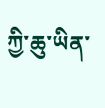ཀྱི་ཆུ་ཡིན་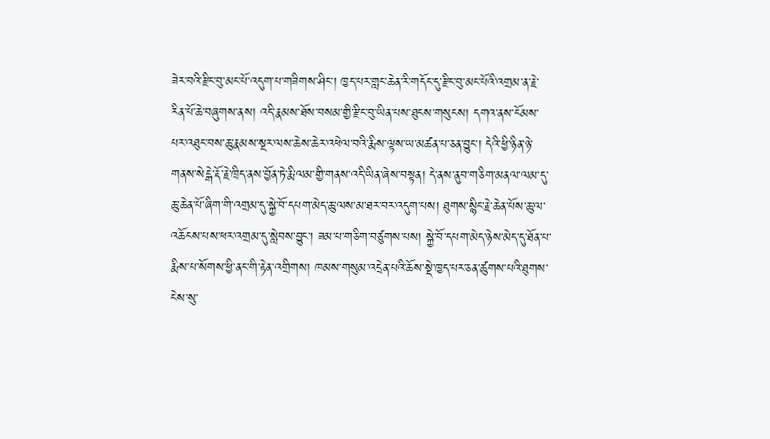ཟེར་བའི་རྫིང་བུ་མང་པོ་འདུག་པ་གཟིགས་ཤིང་། ཁྱད་པར་གླང་ཆེན་རི་གདོང་དུ་རྫིང་བུ་མང་པོའི་འགྲམ་ན་རྗེ་རིན་པོ་ཆེ་བཞུགས་ནས། འདི་རྣམས་ཐོས་བསམ་གྱི་རྫིང་བུ་ཡིན་པས་ཐུངས་གསུངས། དགའ་ནས་ངོམས་པར་འཐུང་བས་ཆུ་རྣམས་སྔར་ལས་ཆེས་ཆེར་འཕེལ་བའི་རྨིས་ལྟས་ཡ་མཚན་པ་ཅན་བྱུང་། དེའི་ཕྱི་ཉིན་ཉེ་གནས་སེངྒེ་རྡོ་རྗེ་ཁྲིད་ནས་བྱོན་ཏེ་རྨི་ལམ་གྱི་གནས་འདི་ཡིན་ཞེས་བསྟན། དེ་ནས་ནུབ་གཅིག་མནལ་ལམ་དུ་ཆུ་ཆེན་པོ་ཞིག་གི་འགྲམ་དུ་སྐྱེ་བོ་དཔག་མེད་ཆུ་ལས་མ་ཐར་བར་འདུག་པས། ཐུགས་སྙིང་རྗེ་ཆེན་པོས་ཆུ་ལ་འཆོངས་པས་ཕར་འགྲམ་དུ་སླེབས་བྱུང་། ཟམ་པ་གཅིག་བཙུགས་པས། སྐྱེ་བོ་དཔག་མེད་ཉེས་མེད་དུ་ཐོན་པ་རྨིས་པ་སོགས་ཕྱི་ནང་གི་རྟེན་འགྲིགས། ཁམས་གསུམ་འདྲེན་པའི་ཆོས་སྡེ་ཁྱད་པར་ཅན་ཚུགས་པའི་ཐུགས་ངེས་སུ་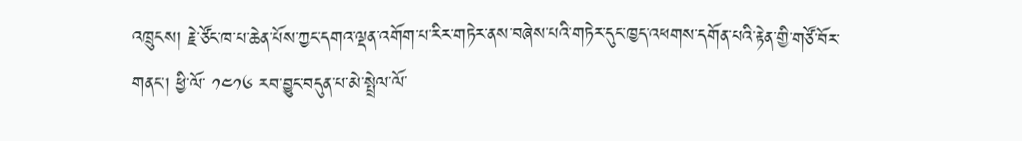འཁྲུངས། རྗེ་ཙོང་ཁ་པ་ཆེན་པོས་ཀྱང་དགའ་ལྡན་འགོག་པ་རིར་གཏེར་ནས་བཞེས་པའི་གཏེར་དུང་ཁྱད་འཕགས་དགོན་པའི་རྟེན་གྱི་གཙོ་བོར་གནང་། ཕྱི་ལོ་ ༡༤༡༦ རབ་བྱུང་བདུན་པ་མེ་སྤྲེལ་ལོ་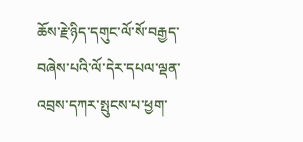ཆོས་རྗེ་ཉིད་དགུང་ལོ་སོ་བརྒྱད་བཞེས་པའི་ལོ་དེར་དཔལ་ལྡན་འབྲས་དཀར་སྤུངས་པ་ཕྱག་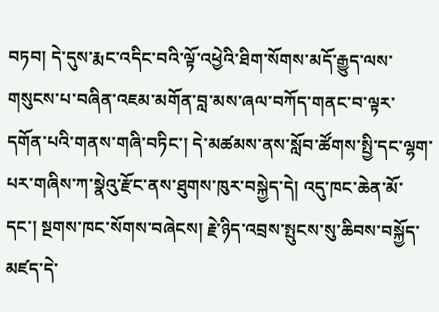བཏབ། དེ་དུས་རྨང་འདིང་བའི་ལྟོ་འཕྱེའི་ཐིག་སོགས་མདོ་རྒྱུད་ལས་གསུངས་པ་བཞིན་འཇམ་མགོན་བླ་མས་ཞལ་བཀོད་གནང་བ་ལྟར་དགོན་པའི་གནས་གཞི་བཏིང་། དེ་མཚམས་ནས་སློབ་ཚོགས་སྤྱི་དང་ལྷག་པར་གཞིས་ཀ་སྣེའུ་རྫོང་ནས་ཐུགས་ཁུར་བསྐྱེད་དེ། འདུ་ཁང་ཆེན་མོ་དང་། སྔགས་ཁང་སོགས་བཞེངས། རྗེ་ཉིད་འབྲས་སྤུངས་སུ་ཆིབས་བསྐྱོད་མཛད་དེ་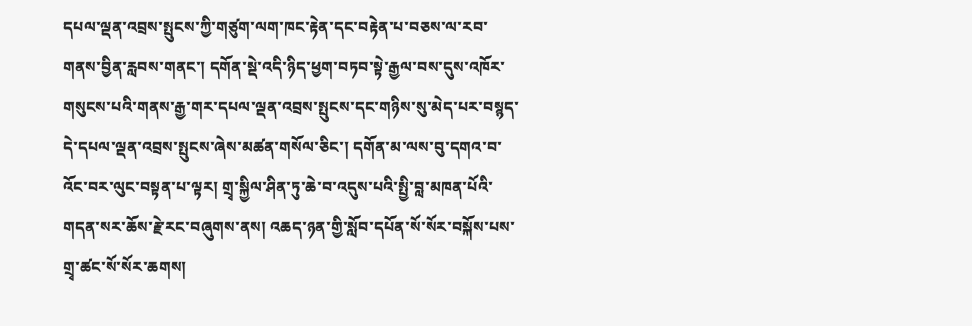དཔལ་ལྡན་འབྲས་སྤུངས་ཀྱི་གཙུག་ལག་ཁང་རྟེན་དང་བརྟེན་པ་བཅས་ལ་རབ་གནས་བྱིན་རླབས་གནང་། དགོན་སྡེ་འདི་ཉིད་ཕྱག་བཏབ་སྟེ་རྒྱལ་བས་དུས་འཁོར་གསུངས་པའི་གནས་རྒྱ་གར་དཔལ་ལྡན་འབྲས་སྤུངས་དང་གཉིས་སུ་མེད་པར་བསྙད་དེ་དཔལ་ལྡན་འབྲས་སྤུངས་ཞེས་མཚན་གསོལ་ཅིང་། དགོན་མ་ལས་བུ་དགའ་བ་འོང་བར་ལུང་བསྟན་པ་ལྟར། གྲྭ་སྐྱིལ་ཤིན་ཏུ་ཆེ་བ་འདུས་པའི་སྤྱི་བླ་མཁན་པོའི་གདན་སར་ཆོས་རྗེ་རང་བཞུགས་ནས། འཆད་ཉན་གྱི་སློབ་དཔོན་སོ་སོར་བསྐོས་པས་གྲྭ་ཚང་སོ་སོར་ཆགས།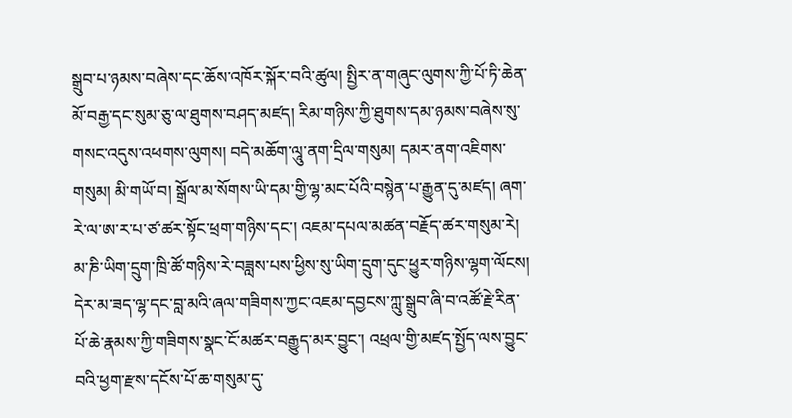སྒྲུབ་པ་ཉམས་བཞེས་དང་ཆོས་འཁོར་སྐོར་བའི་ཚུལ། སྤྱིར་ན་གཞུང་ལུགས་ཀྱི་པོ་ཏི་ཆེན་མོ་བརྒྱ་དང་སུམ་ཅུ་ལ་ཐུགས་བཤད་མཛད། རིམ་གཉིས་ཀྱི་ཐུགས་དམ་ཉམས་བཞེས་སུ་གསང་འདུས་འཕགས་ལུགས། བདེ་མཆོག་ལཱུ་ནག་དྲིལ་གསུམ། དམར་ནག་འཇིགས་གསུམ། མི་གཡོ་བ། སྒྲོལ་མ་སོགས་ཡི་དམ་གྱི་ལྷ་མང་པོའི་བསྙེན་པ་རྒྱུན་དུ་མཛད། ཞག་རེ་ལ་ཨ་ར་པ་ཙ་ཚར་སྟོང་ཕྲག་གཉིས་དང་། འཇམ་དཔལ་མཚན་བརྗོད་ཚར་གསུམ་རེ། མ་ཎི་ཡིག་དྲུག་ཁྲི་ཚོ་གཉིས་རེ་བཟླས་པས་ཕྱིས་སུ་ཡིག་དྲུག་དུང་ཕྱུར་གཉིས་ལྷག་ལོངས། དེར་མ་ཟད་ལྷ་དང་བླ་མའི་ཞལ་གཟིགས་ཀྱང་འཇམ་དབྱངས་ཀླུ་སྒྲུབ་ཞི་བ་འཚོ་རྗེ་རིན་པོ་ཆེ་རྣམས་ཀྱི་གཟིགས་སྣང་ངོ་མཚར་བརྒྱུད་མར་བྱུང་། འཕྲལ་གྱི་མཛད་སྤྱོད་ལས་བྱུང་བའི་ཕྱག་རྫས་དངོས་པོ་ཆ་གསུམ་དུ་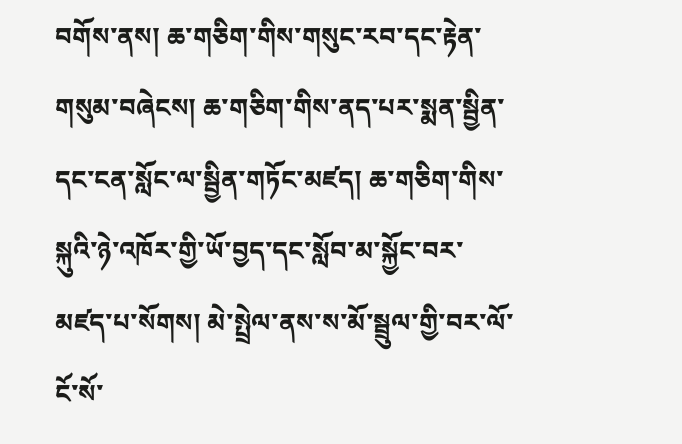བགོས་ནས། ཆ་གཅིག་གིས་གསུང་རབ་དང་རྟེན་གསུམ་བཞེངས། ཆ་གཅིག་གིས་ནད་པར་སྨན་སྦྱིན་དང་ངན་སློང་ལ་སྦྱིན་གཏོང་མཛད། ཆ་གཅིག་གིས་སྐུའི་ཉེ་འཁོར་གྱི་ཡོ་བྱད་དང་སློབ་མ་སྐྱོང་བར་མཛད་པ་སོགས། མེ་སྤྲེལ་ནས་ས་མོ་སྦྲུལ་གྱི་བར་ལོ་ངོ་སོ་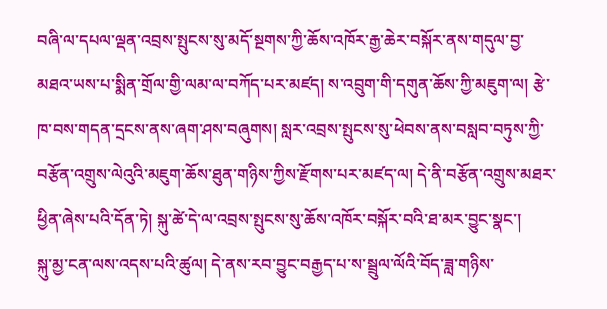བཞི་ལ་དཔལ་ལྡན་འབྲས་སྤུངས་སུ་མདོ་སྔགས་ཀྱི་ཆོས་འཁོར་རྒྱ་ཆེར་བསྐོར་ནས་གདུལ་བྱ་མཐའ་ཡས་པ་སྨིན་གྲོལ་གྱི་ལམ་ལ་བཀོད་པར་མཛད། ས་འབྲུག་གི་དགུན་ཆོས་ཀྱི་མཇུག་ལ། རྩེ་ཁ་བས་གདན་དྲངས་ནས་ཞག་ཤས་བཞུགས། སླར་འབྲས་སྤུངས་སུ་ཕེབས་ནས་བསླབ་བཏུས་ཀྱི་བརྩོན་འགྲུས་ལེའུའི་མཇུག་ཆོས་ཐུན་གཉིས་ཀྱིས་རྫོགས་པར་མཛད་ལ། དེ་ནི་བརྩོན་འགྲུས་མཐར་ཕྱིན་ཞེས་པའི་དོན་ཏེ། སྐུ་ཚེ་དེ་ལ་འབྲས་སྤུངས་སུ་ཆོས་འཁོར་བསྐོར་བའི་ཐ་མར་བྱུང་སྣང་།
སྐུ་མྱ་ངན་ལས་འདས་པའི་ཚུལ། དེ་ནས་རབ་བྱུང་བརྒྱད་པ་ས་སྦྲུལ་ལོའི་བོད་ཟླ་གཉིས་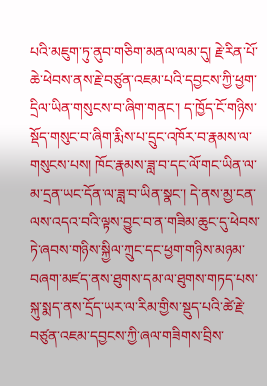པའི་མཇུག་ཏུ་ནུབ་གཅིག་མནལ་ལམ་དུ། རྗེ་རིན་པོ་ཆེ་ཕེབས་ནས་རྗེ་བཙུན་འཇམ་པའི་དབྱངས་ཀྱི་ཕྱག་དྲིལ་ཡིན་གསུངས་བ་ཞིག་གནང་། ད་ཁྱོད་ངོ་གཉིས་སྡོད་གསུང་བ་ཞིག་རྨིས་པ་དྲུང་འཁོར་བ་རྣམས་ལ་གསུངས་པས། ཁོང་རྣམས་ཟླ་བ་དང་ལོ་གང་ཡིན་ལ་མ་དྲན་ཡང་དོན་ལ་ཟླ་བ་ཡིན་སྣང་། དེ་ནས་མྱ་ངན་ལས་འདའ་བའི་ལྟས་བྱུང་བ་ན་གཟིམ་ཆུང་དུ་ཕེབས་ཏེ་ཞབས་གཉིས་སྐྱིལ་ཀྲུང་དང་ཕྱག་གཉིས་མཉམ་བཞག་མཛད་ནས་ཐུགས་དམ་ལ་ཐུགས་གཏད་པས་སྐུ་སྨད་ནས་དྲོད་ཡར་ལ་རིམ་གྱིས་སྡུད་པའི་ཚེ་རྗེ་བཙུན་འཇམ་དབྱངས་ཀྱི་ཞལ་གཟིགས་བྲིས་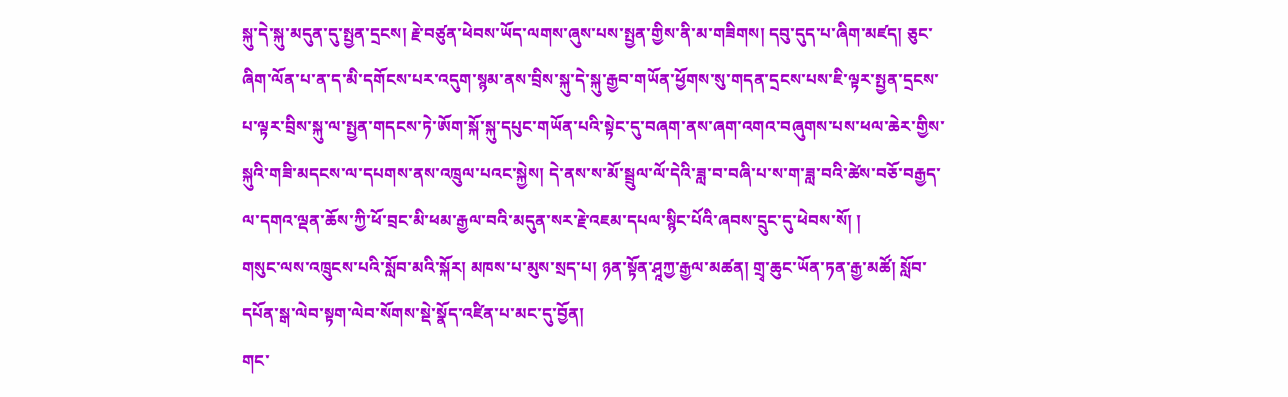སྐུ་དེ་སྐུ་མདུན་དུ་སྤྱན་དྲངས། རྗེ་བཙུན་ཕེབས་ཡོད་ལགས་ཞུས་པས་སྤྱན་གྱིས་ནི་མ་གཟིགས། དབུ་དུད་པ་ཞིག་མཛད། ཅུང་ཞིག་ལོན་པ་ན་ད་མི་དགོངས་པར་འདུག་སྙམ་ནས་བྲིས་སྐུ་དེ་སྐུ་རྒྱབ་གཡོན་ཕྱོགས་སུ་གདན་དྲངས་པས་ཇི་ལྟར་སྤྱན་དྲངས་པ་ལྟར་བྲིས་སྐུ་ལ་སྤྱན་གདངས་ཏེ་ཨོག་སྐོ་སྐུ་དཔུང་གཡོན་པའི་སྟེང་དུ་བཞག་ནས་ཞག་འགའ་བཞུགས་པས་ཕལ་ཆེར་གྱིས་སྐུའི་གཟི་མདངས་ལ་དཔགས་ནས་འཁྲུལ་པའང་སྐྱེས། དེ་ནས་ས་མོ་སྦྲུལ་ལོ་དེའི་ཟླ་བ་བཞི་པ་ས་ག་ཟླ་བའི་ཚེས་བཅོ་བརྒྱད་ལ་དགའ་ལྡན་ཆོས་ཀྱི་ཕོ་བྲང་མི་ཕམ་རྒྱལ་བའི་མདུན་སར་རྗེ་འཇམ་དཔལ་སྙིང་པོའི་ཞབས་དྲུང་དུ་ཕེབས་སོ། །
གསུང་ལས་འཁྲུངས་པའི་སློབ་མའི་སྐོར། མཁས་པ་མུས་སྲད་པ། ཉན་སྟོན་ཤཱཀྱ་རྒྱལ་མཚན། གྲྭ་ཆུང་ཡོན་ཏན་རྒྱ་མཚོ། སློབ་དཔོན་སྒ་ལེབ་སྟག་ལེབ་སོགས་སྡེ་སྣོད་འཛིན་པ་མང་དུ་བྱོན།
གང་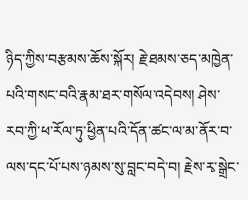ཉིད་ཀྱིས་བརྩམས་ཆོས་སྐོར། རྗེ་ཐམས་ཅད་མཁྱེན་པའི་གསང་བའི་རྣམ་ཐར་གསོལ་འདེབས། ཤེས་རབ་ཀྱི་ཕ་རོལ་ཏུ་ཕྱིན་པའི་དོན་ཚང་ལ་མ་ནོར་བ་ལས་དང་པོ་པས་ཉམས་སུ་བླང་བདེ་བ། རྗེས་རྭ་སྒྲེང་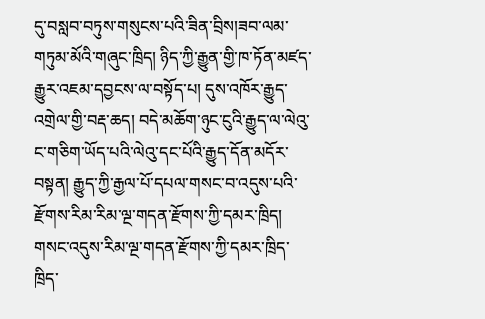དུ་བསླབ་བཏུས་གསུངས་པའི་ཟིན་བྲིས།ཟབ་ལམ་གཏུམ་མོའི་གཞུང་ཁྲིད། ཉིད་ཀྱི་རྒྱུན་གྱི་ཁ་ཏོན་མཛད་རྒྱུར་འཇམ་དབྱངས་ལ་བསྟོད་པ། དུས་འཁོར་རྒྱུད་འགྲེལ་གྱི་བརྡ་ཆད། བདེ་མཆོག་ཉུང་ངུའི་རྒྱུད་ལ་ལེའུ་ང་གཅིག་ཡོད་པའི་ལེའུ་དང་པོའི་རྒྱུད་དོན་མདོར་བསྟན། རྒྱུད་ཀྱི་རྒྱལ་པོ་དཔལ་གསང་བ་འདུས་པའི་རྫོགས་རིམ་རིམ་ལྔ་གདན་རྫོགས་ཀྱི་དམར་ཁྲིད། གསང་འདུས་རིམ་ལྔ་གདན་རྫོགས་ཀྱི་དམར་ཁྲིད་ཁྲིད་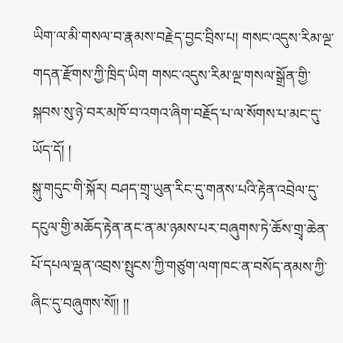ཡིག་ལ་མི་གསལ་བ་རྣམས་བརྗེད་བྱང་བྲིས་པ། གསང་འདུས་རིམ་ལྔ་གདན་རྫོགས་ཀྱི་ཁྲིད་ཡིག གསང་འདུས་རིམ་ལྔ་གསལ་སྒྲོན་གྱི་སྐབས་སུ་ཉེ་བར་མཁོ་བ་འགའ་ཞིག་བརྗོད་པ་ལ་སོགས་པ་མང་དུ་ཡོད་དོ། །
སྐུ་གདུང་གི་སྐོར། བཤད་གྲྭ་ཡུན་རིང་དུ་གནས་པའི་རྟེན་འབྲེལ་དུ་དངུལ་གྱི་མཆོད་རྟེན་ནང་ན་མ་ཉམས་པར་བཞུགས་ཏེ་ཆོས་གྲྭ་ཆེན་པོ་དཔལ་ལྡན་འབྲས་སྤུངས་ཀྱི་གཙུག་ལག་ཁང་ན་བསོད་ནམས་ཀྱི་ཞིང་དུ་བཞུགས་སོ།། །།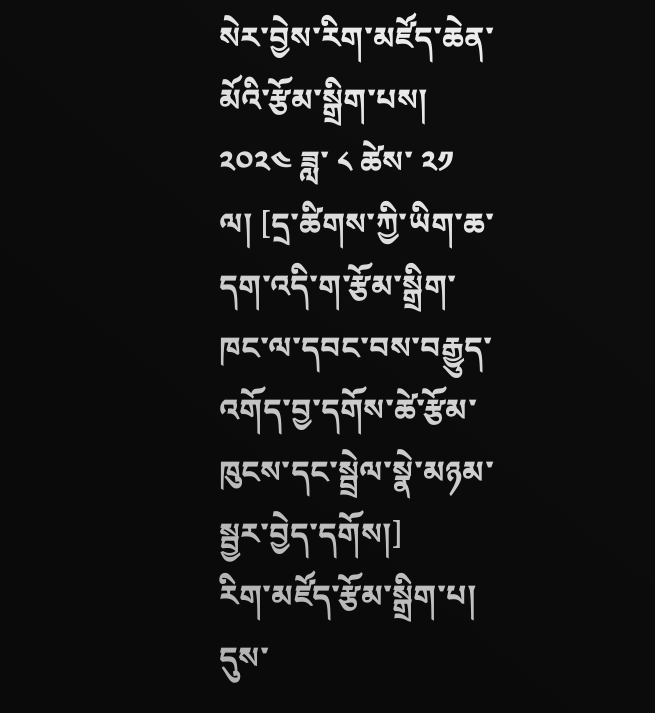སེར་བྱེས་རིག་མཛོད་ཆེན་མོའི་རྩོམ་སྒྲིག་པས། ༢༠༢༤ ཟླ་ ༨ ཚེས་ ༢༡ ལ། [དྲ་ཚིགས་ཀྱི་ཡིག་ཆ་དག་འདི་ག་རྩོམ་སྒྲིག་ཁང་ལ་དབང་བས་བརྒྱུད་འགོད་བྱ་དགོས་ཚེ་རྩོམ་ཁུངས་དང་སྦྲེལ་སྣེ་མཉམ་སྦྱར་བྱེད་དགོས།]
རིག་མཛོད་རྩོམ་སྒྲིག་པ།
དུས་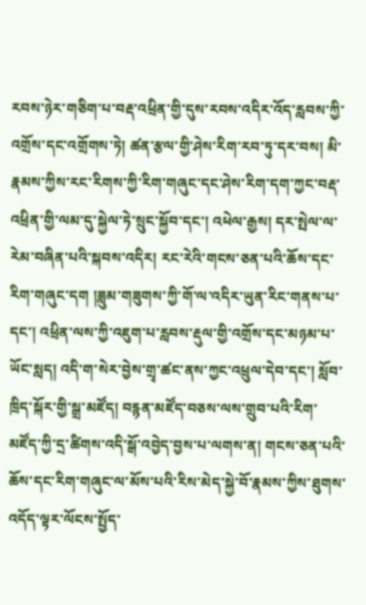རབས་ཉེར་གཅིག་པ་བརྡ་འཕྲིན་གྱི་དུས་རབས་འདིར་འོད་རླབས་ཀྱི་འགྲོས་དང་འགྲོགས་ཏེ། ཚན་རྩལ་གྱི་ཤེས་རིག་རབ་ཏུ་དར་བས། མི་རྣམས་ཀྱིས་རང་རིགས་ཀྱི་རིག་གཞུང་དང་ཤེས་རིག་དག་ཀྱང་བརྡ་འཕྲིན་གྱི་ལམ་དུ་སྐྱེལ་ཏེ་སྲུང་སྐྱོབ་དང་། འཕེལ་རྒྱས། དར་སྤེལ་ལ་རེམ་བཞིན་པའི་སྐབས་འདིར། རང་རེའི་གངས་ཅན་པའི་ཆོས་དང་རིག་གཞུང་དག །ཟླུམ་གཟུགས་ཀྱི་གོ་ལ་འདིར་ཡུན་རིང་གནས་པ་དང་། འཕྲིན་ལས་ཀྱི་འཇུག་པ་རླབས་རྡུལ་གྱི་འགྲོས་དང་མཉམ་པ་ཡོང་སླད། འདི་ག་སེར་བྱེས་གྲྭ་ཚང་ནས་ཀྱང་འཕྲུལ་དེབ་དང་། སློབ་ཁྲིད་སྐོར་གྱི་སྒྲ་མཛོད། བརྙན་མཛོད་བཅས་ལས་གྲུབ་པའི་རིག་མཛོད་ཀྱི་དྲ་ཚིགས་འདི་སྒོ་འབྱེད་བྱས་པ་ལགས་ན། གངས་ཅན་པའི་ཆོས་དང་རིག་གཞུང་ལ་མོས་པའི་རིས་མེད་སྐྱེ་བོ་རྣམས་ཀྱིས་ཐུགས་འདོད་ལྟར་ལོངས་སྤྱོད་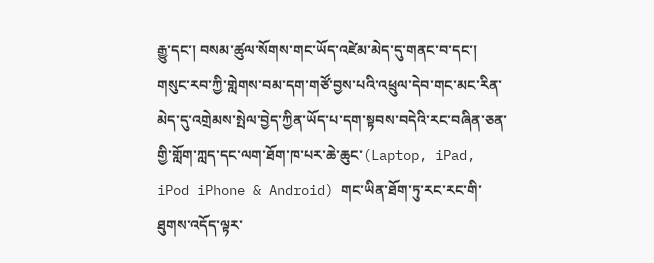རྒྱུ་དང་། བསམ་ཚུལ་སོགས་གང་ཡོད་འཛེམ་མེད་དུ་གནང་བ་དང་། གསུང་རབ་ཀྱི་གླེགས་བམ་དག་གཙོ་བྱས་པའི་འཕྲུལ་དེབ་གང་མང་རིན་མེད་དུ་འགྲེམས་སྤེལ་བྱེད་ཀྱིན་ཡོད་པ་དག་སྟབས་བདེའི་རང་བཞིན་ཅན་གྱི་གློག་ཀླད་དང་ལག་ཐོག་ཁ་པར་ཆེ་ཆུང་(Laptop, iPad, iPod iPhone & Android) གང་ཡིན་ཐོག་ཏུ་རང་རང་གི་ཐུགས་འདོད་ལྟར་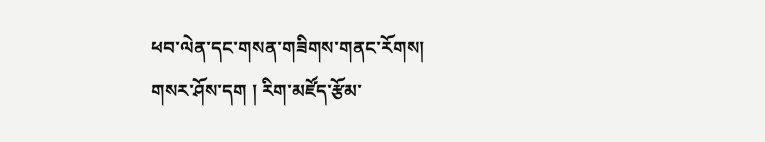ཕབ་ལེན་དང་གསན་གཟིགས་གནང་རོགས།
གསར་ཤོས་དག ། རིག་མཛོད་རྩོམ་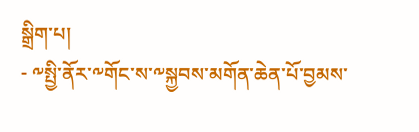སྒྲིག་པ།
- ༸སྤྱི་ནོར་༸གོང་ས་༸སྐྱབས་མགོན་ཆེན་པོ་བྱམས་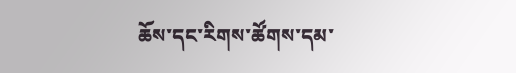ཆོས་དང་རིགས་ཚོགས་དམ་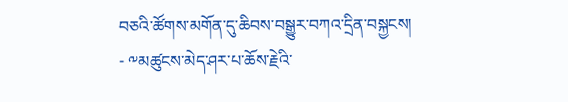བཅའི་ཚོགས་མགོན་དུ་ཆིབས་བསྒྱུར་བཀའ་དྲིན་བསྐྱངས།
- ༸མཚུངས་མེད་ཤར་པ་ཆོས་རྗེའི་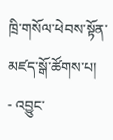ཁྲི་གསོལ་ཕེབས་སྟོན་མཛད་སྒོ་ཚོགས་པ།
- འབྱུང་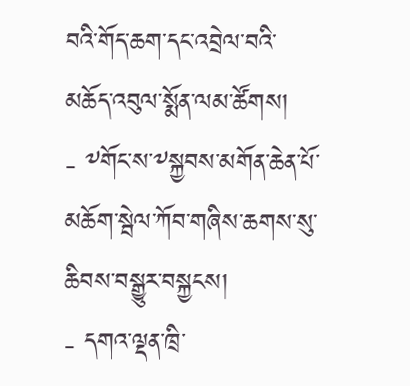བའི་གོད་ཆག་དང་འབྲེལ་བའི་མཆོད་འབུལ་སྨོན་ལམ་ཚོགས།
- ༸གོང་ས་༸སྐྱབས་མགོན་ཆེན་པོ་མཆོག་སྦེལ་ཀོབ་གཞིས་ཆགས་སུ་ཆིབས་བསྒྱུར་བསྐྱངས།
- དགའ་ལྡན་ཁྲི་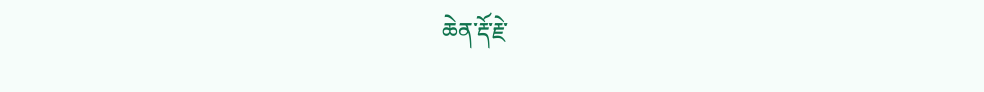ཆེན་རྡོ་རྗེ་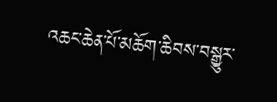འཆང་ཆེན་པོ་མཆོག་ཆིབས་བསྒྱུར་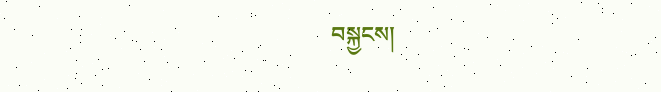བསྐྱངས།